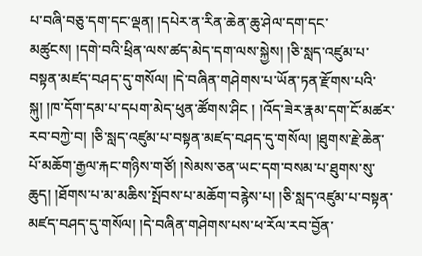པ་བཞི་བཅུ་དག་དང་ལྡན། །དཔེར་ན་རིན་ཆེན་ཆུ་ཤེལ་དག་དང་མཚུངས། །དགེ་བའི་ཕྲིན་ལས་ཚད་མེད་དག་ལས་སྐྱེས། །ཅི་སླད་འཛུམ་པ་བསྟན་མཛད་བཤད་དུ་གསོལ། །དེ་བཞིན་གཤེགས་པ་ཡོན་ཏན་རྫོགས་པའི་སྐུ། །ཁ་དོག་དམ་པ་དཔག་མེད་ཕུན་ཚོགས་ཤིང ། །འོད་ཟེར་རྣམ་དག་ངོ་མཚར་རབ་བཀྱེ་བ། །ཅི་སླད་འཛུམ་པ་བསྟན་མཛད་བཤད་དུ་གསོལ། །ཐུགས་རྗེ་ཆེན་པོ་མཆོག་རྒྱལ་རྐང་གཉིས་གཙོ། །སེམས་ཅན་ཡང་དག་བསམ་པ་ཐུགས་སུ་ཆུད། །ཐོགས་པ་མ་མཆིས་སྤོབས་པ་མཆོག་བརྙེས་པ། །ཅི་སླད་འཛུམ་པ་བསྟན་མཛད་བཤད་དུ་གསོལ། །དེ་བཞིན་གཤེགས་པས་ཕ་རོལ་རབ་བྱོན་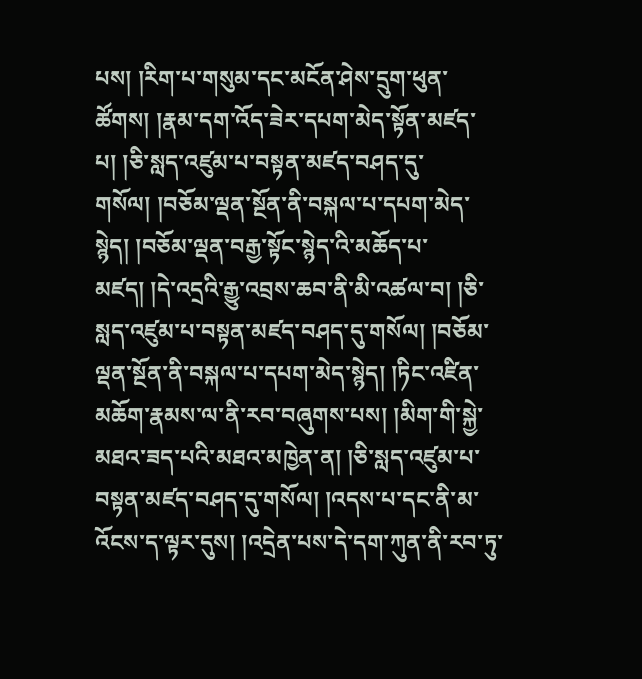པས། །རིག་པ་གསུམ་དང་མངོན་ཤེས་དྲུག་ཕུན་ཚོགས། །རྣམ་དག་འོད་ཟེར་དཔག་མེད་སྟོན་མཛད་པ། །ཅི་སླད་འཛུམ་པ་བསྟན་མཛད་བཤད་དུ་གསོལ། །བཅོམ་ལྡན་སྔོན་ནི་བསྐལ་པ་དཔག་མེད་སྙེད། །བཅོམ་ལྡན་བརྒྱ་སྟོང་སྙེད་འི་མཆོད་པ་མཛད། །དེ་འདྲའི་རྒྱུ་འབྲས་ཆབ་ནི་མི་འཚལ་བ། །ཅི་སླད་འཛུམ་པ་བསྟན་མཛད་བཤད་དུ་གསོལ། །བཅོམ་ལྡན་སྔོན་ནི་བསྐལ་པ་དཔག་མེད་སྙེད། །ཏིང་འཛིན་མཆོག་རྣམས་ལ་ནི་རབ་བཞུགས་པས། །མིག་གི་སྐྱེ་མཐའ་ཟད་པའི་མཐའ་མཁྱེན་ན། །ཅི་སླད་འཛུམ་པ་བསྟན་མཛད་བཤད་དུ་གསོལ། །འདས་པ་དང་ནི་མ་འོངས་ད་ལྟར་དུས། །འདྲེན་པས་དེ་དག་ཀུན་ནི་རབ་ཏུ་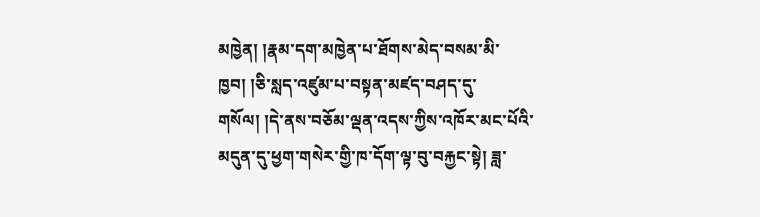མཁྱེན། །རྣམ་དག་མཁྱེན་པ་ཐོགས་མེད་བསམ་མི་ཁྱབ། །ཅི་སླད་འཛུམ་པ་བསྟན་མཛད་བཤད་དུ་གསོལ། །དེ་ནས་བཅོམ་ལྡན་འདས་ཀྱིས་འཁོར་མང་པོའི་མདུན་དུ་ཕྱག་གསེར་གྱི་ཁ་དོག་ལྟ་བུ་བརྐྱང་སྟེ། ཟླ་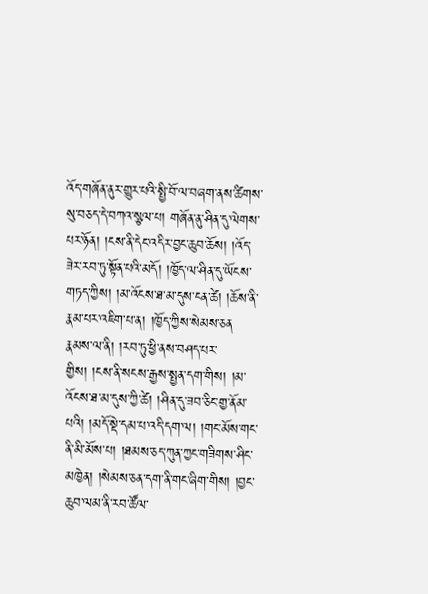འོད་གཞོན་ནུར་གྱུར་པའི་སྤྱི་བོ་ལ་བཞག་ནས་ཚིགས་སུ་བཅད་དེ་བཀའ་སྩལ་པ། གཞོན་ནུ་ཤིན་དུ་ལེགས་པར་ཉོན། །ངས་ནི་དེང་འདིར་བྱང་ཆུབ་ཆོས། །འོད་ཟེར་རབ་ཏུ་སྟོན་པའི་མདོ། །ཁྱོད་ལ་ཤིན་དུ་ཡོངས་གཏད་ཀྱིས། །མ་འོངས་ཐ་མ་དུས་ངན་ཚེ། །ཆོས་ནི་རྣམ་པར་འཇིག་པ་ན། །ཁྱོད་ཀྱིས་སེམས་ཅན
རྣམས་ལ་ནི། །རབ་ཏུ་ཕྱི་ནས་བཤད་པར་གྱིས། །ངས་ནི་སངས་རྒྱས་སྤྱན་དག་གིས། །མ་འོངས་ཐ་མ་དུས་ཀྱི་ཚེ། །ཤིན་དུ་ཟབ་ཅིང་གྱ་ནོམ་པའི། །མདོ་སྡེ་དམ་པ་འདི་དག་ལ། །གང་མོས་གང་ནི་མི་མོས་པ། །ཐམས་ཅད་ཀུན་ཀྱང་གཟིགས་ཤིང་མཁྱེན། །སེམས་ཅན་དག་ནི་གང་ཞིག་གིས། །བྱང་ཆུབ་ལམ་ནི་རབ་ཚོལ་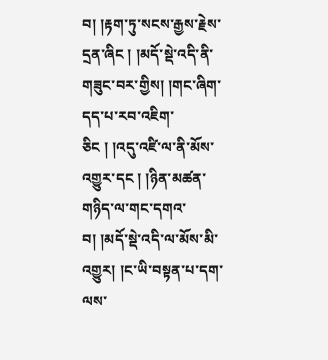བ། །རྟག་ཏུ་སངས་རྒྱས་རྗེས་དྲན་ཞིང ། །མདོ་སྡེ་འདི་ནི་གཟུང་བར་གྱིས། །གང་ཞིག་དད་པ་རབ་འཇིག་ཅིང ། །འདུ་འཛི་ལ་ནི་མོས་འགྱུར་དང ། །ཉིན་མཚན་གཉིད་ལ་གང་དགའ་བ། །མདོ་སྡེ་འདི་ལ་མོས་མི་འགྱུར། །ང་ཡི་བསྟན་པ་དག་ལས་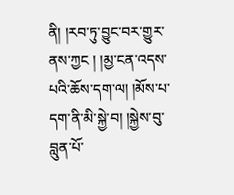ནི། །རབ་ཏུ་བྱུང་བར་གྱུར་ནས་ཀྱང ། །མྱ་ངན་འདས་པའི་ཆོས་དག་ལ། །མོས་པ་དག་ནི་མི་སྐྱེ་བ། །སྐྱེས་བུ་བླུན་པོ་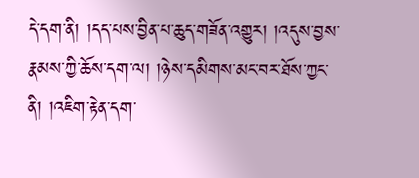དེ་དག་ནི། །དད་པས་བྱིན་པ་ཆུད་གཟོན་འགྱུར། །འདུས་བྱས་རྣམས་ཀྱི་ཆོས་དག་ལ། །ཉེས་དམིགས་མང་བར་ཐོས་ཀྱང་ནི། །འཇིག་རྟེན་དག་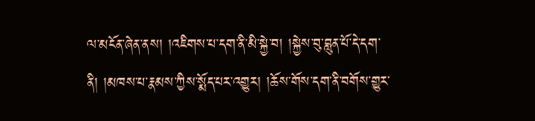ལ་མངོན་ཞེན་ནས། །འཇིགས་པ་དག་ནི་མི་སྐྱེ་བ། །སྐྱེས་བུ་བླུན་པོ་དེ་དག་ནི། །མཁས་པ་རྣམས་ཀྱིས་སྨོད་པར་འགྱུར། །ཆོས་གོས་དག་ནི་བགོས་གྱུར་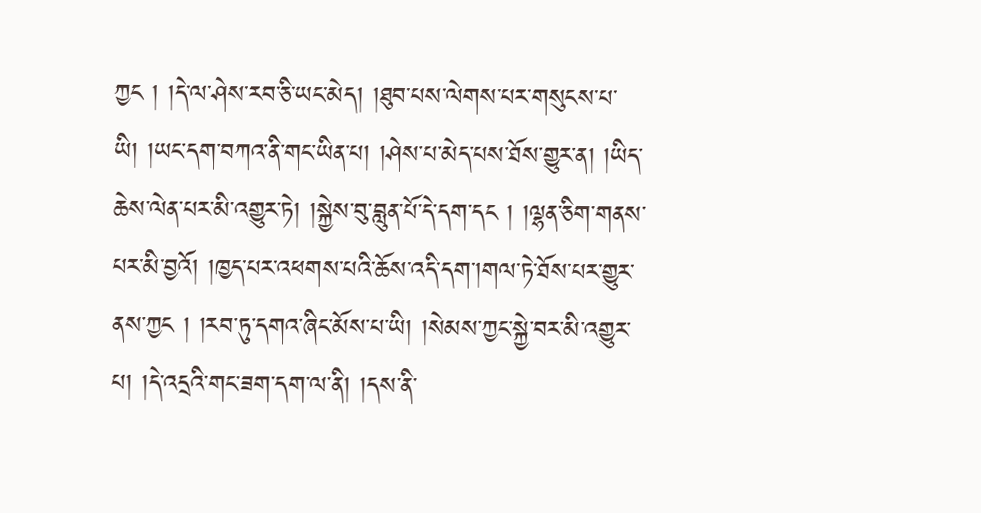ཀྱང ། །དེ་ལ་ཤེས་རབ་ཅི་ཡང་མེད། །ཐུབ་པས་ལེགས་པར་གསུངས་པ་ཡི། །ཡང་དག་བཀའ་ནི་གང་ཡིན་པ། །ཤེས་པ་མེད་པས་ཐོས་གྱུར་ན། །ཡིད་ཆེས་ལེན་པར་མི་འགྱུར་ཏེ། །སྐྱེས་བུ་བླུན་པོ་དེ་དག་དང ། །ལྷན་ཅིག་གནས་པར་མི་བྱའོ། །ཁྱད་པར་འཕགས་པའི་ཆོས་འདི་དག་།གལ་ཏེ་ཐོས་པར་གྱུར་ནས་ཀྱང ། །རབ་ཏུ་དགའ་ཞིང་མོས་པ་ཡི། །སེམས་ཀྱང་སྐྱེ་བར་མི་འགྱུར་པ། །དེ་འདྲའི་གང་ཟག་དག་ལ་ནི། །དས་ནི་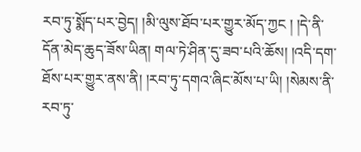རབ་ཏུ་སྨོད་པར་བྱེད། །མི་ལུས་ཐོབ་པར་གྱུར་མོད་ཀྱང ། །དེ་ནི་དོན་མེད་ཆུད་ཟོས་ཡིན། གལ་ཏེ་ཤིན་དུ་ཟབ་པའི་ཆོས། །འདི་དག་ཐོས་པར་གྱུར་ནས་ནི། །རབ་ཏུ་དགའ་ཞིང་མོས་པ་ཡི། །སེམས་ནི་རབ་ཏུ་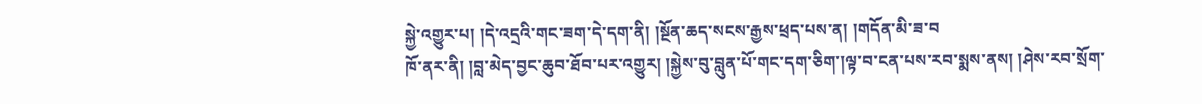སྐྱེ་འགྱུར་པ། །དེ་འདྲའི་གང་ཟག་དེ་དག་ནི། །སྔོན་ཆད་སངས་རྒྱས་ཕྲད་པས་ན། །གདོན་མི་ཟ་བ
ཁོ་ནར་ནི། །བླ་མེད་བྱང་ཆུབ་ཐོབ་པར་འགྱུར། །སྐྱེས་བུ་བླུན་པོ་གང་དག་ཅིག་།ལྟ་བ་ངན་པས་རབ་སྨས་ནས། །ཤེས་རབ་སྲོག་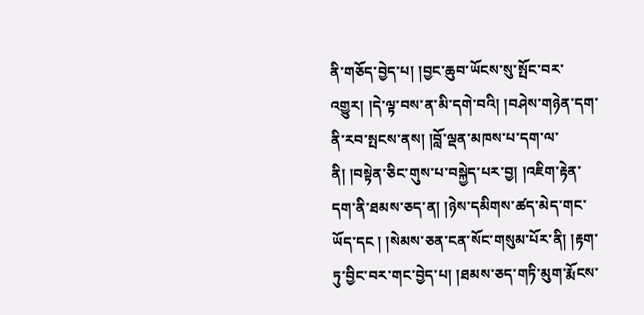ནི་གཅོད་བྱེད་པ། །བྱང་ཆུབ་ཡོངས་སུ་སྤོང་བར་འགྱུར། །དེ་ལྟ་བས་ན་མི་དགེ་བའི། །བཤེས་གཉེན་དག་ནི་རབ་སྤངས་ནས། །བློ་ལྡན་མཁས་པ་དག་ལ་ནི། །བསྟེན་ཅིང་གུས་པ་བསྐྱེད་པར་བྱ། །འཇིག་རྟེན་དག་ནི་ཐམས་ཅད་ན། །ཉེས་དམིགས་ཚད་མེད་གང་ཡོད་དང ། །སེམས་ཅན་ངན་སོང་གསུམ་པོར་ནི། །རྟག་ཏུ་བྱིང་བར་གང་བྱེད་པ། །ཐམས་ཅད་གཏི་མུག་རྨོངས་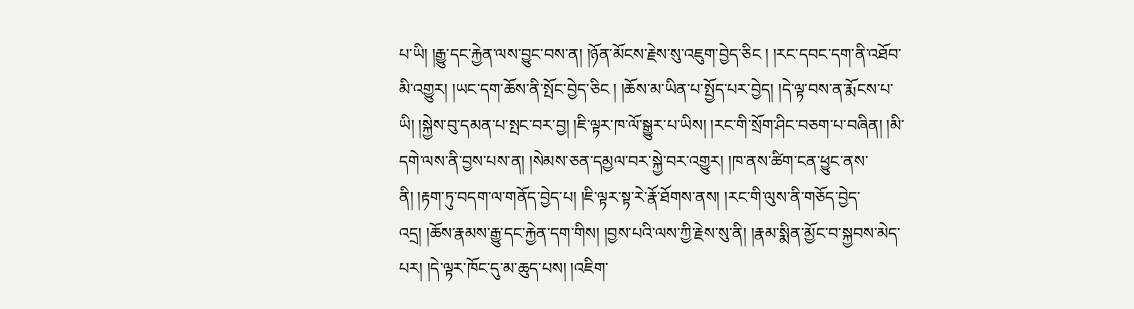པ་ཡི། །རྒྱུ་དང་རྐྱེན་ལས་བྱུང་བས་ན། །ཉོན་མོངས་རྗེས་སུ་འཇུག་བྱེད་ཅིང ། །རང་དབང་དག་ནི་འཐོབ་མི་འགྱུར། །ཡང་དག་ཆོས་ནི་སྤོང་བྱེད་ཅིང ། །ཆོས་མ་ཡིན་པ་སྤྱོད་པར་བྱེད། །དེ་ལྟ་བས་ན་རྨོངས་པ་ཡི། །སྐྱེས་བུ་དམན་པ་སྤང་བར་བྱ། །ཇི་ལྟར་ཁ་ལོ་སྒྱུར་པ་ཡིས། །རང་གི་སྲོག་ཤིང་བཅག་པ་བཞིན། །མི་དགེ་ལས་ནི་བྱས་པས་ན། །སེམས་ཅན་དམྱལ་བར་སྐྱེ་བར་འགྱུར། །ཁ་ནས་ཚིག་ངན་ཕྱུང་ནས་ནི། །རྟག་ཏུ་བདག་ལ་གནོད་བྱེད་པ། །ཇི་ལྟར་སྟ་རེ་རྣོ་ཐོགས་ནས། །རང་གི་ལུས་ནི་གཅོད་བྱེད་འདྲ། །ཆོས་རྣམས་རྒྱུ་དང་རྐྱེན་དག་གིས། །བྱས་པའི་ལས་ཀྱི་རྗེས་སུ་ནི། །རྣམ་སྨིན་མྱོང་བ་སྐྱབས་མེད་པར། །དེ་ལྟར་ཁོང་དུ་མ་ཆུད་པས། །འཇིག་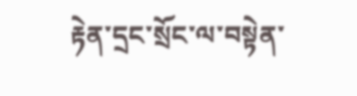རྟེན་དྲང་སྲོང་ལ་བསྟེན་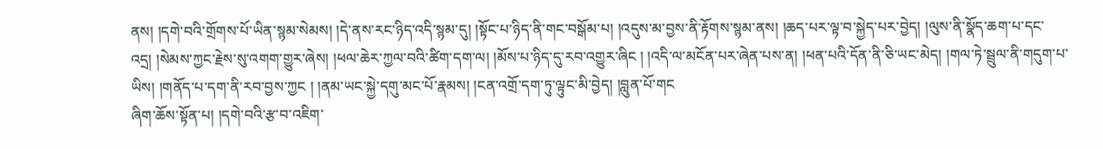ནས། །དགེ་བའི་གྲོགས་པོ་ཡིན་སྙམ་སེམས། །དེ་ནས་རང་ཉིད་འདི་སྙམ་དུ། །སྟོང་པ་ཉིད་ནི་གང་བསྒོམ་པ། །འདུས་མ་བྱས་ནི་རྟོགས་སྙམ་ནས། །ཆད་པར་ལྟ་བ་སྐྱེད་པར་བྱེད། །ལུས་ནི་སྣོད་ཆག་པ་དང་འདྲ། །སེམས་ཀྱང་རྗེས་སུ་འགག་གྱུར་ཞེས། །ཕལ་ཆེར་ཀྱལ་བའི་ཚིག་དག་ལ། །མོས་པ་ཉིད་དུ་རབ་འགྱུར་ཞིང ། །འདི་ལ་མངོན་པར་ཞེན་པས་ན། །ཕན་པའི་དོན་ནི་ཅི་ཡང་མེད། །གལ་ཏེ་སྦྲུལ་ནི་གདུག་པ་ཡིས། །གནོད་པ་དག་ནི་རབ་བྱས་ཀྱང ། །ནམ་ཡང་སྐྱེ་དགུ་མང་པོ་རྣམས། །ངན་འགྲོ་དག་ཏུ་ལྟུང་མི་བྱེད། །བླུན་པོ་གང
ཞིག་ཆོས་སྟོན་པ། །དགེ་བའི་རྩ་བ་འཇིག་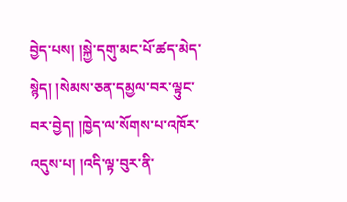བྱེད་པས། །སྐྱེ་དགུ་མང་པོ་ཚད་མེད་སྙེད། །སེམས་ཅན་དམྱལ་བར་ལྟུང་བར་བྱེད། །ཁྱེད་ལ་སོགས་པ་འཁོར་འདུས་པ། །འདི་ལྟ་བུར་ནི་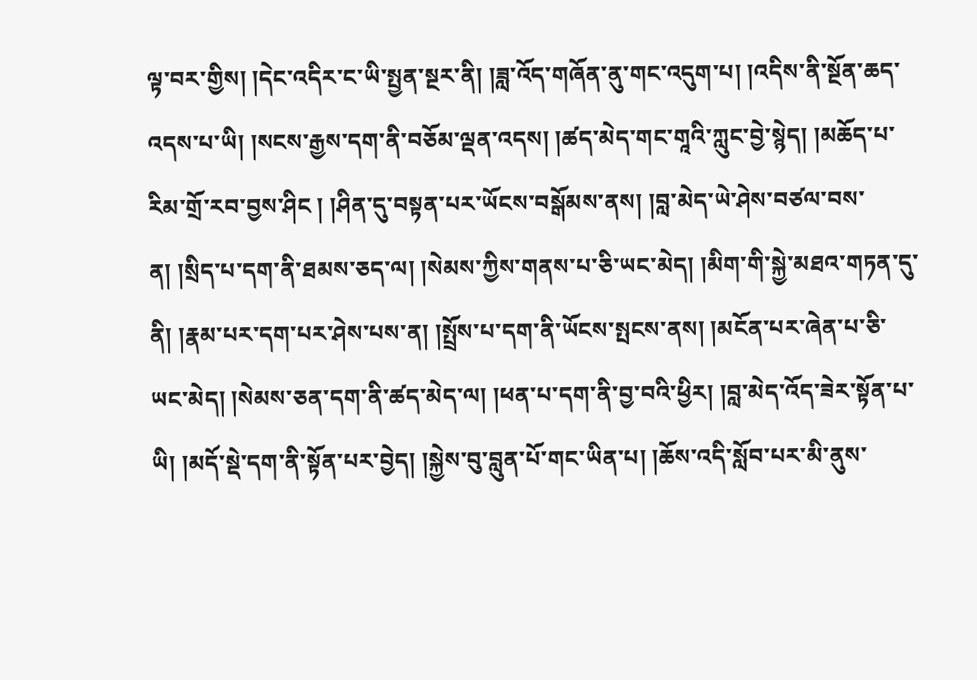ལྟ་བར་གྱིས། །དེང་འདིར་ང་ཡི་སྤྱན་སྔར་ནི། །ཟླ་འོད་གཞོན་ནུ་གང་འདུག་པ། །འདིས་ནི་སྔོན་ཆད་འདས་པ་ཡི། །སངས་རྒྱས་དག་ནི་བཅོམ་ལྡན་འདས། །ཚད་མེད་གང་གཱའི་ཀླུང་བྱེ་སྙེད། །མཆོད་པ་རིམ་གྲོ་རབ་བྱས་ཤིང ། །ཤིན་དུ་བསྟན་པར་ཡོངས་བསྒོམས་ནས། །བླ་མེད་ཡེ་ཤེས་བཙལ་བས་ན། །སྲིད་པ་དག་ནི་ཐམས་ཅད་ལ། །སེམས་ཀྱིས་གནས་པ་ཅི་ཡང་མེད། །མིག་གི་སྐྱེ་མཐའ་གཏན་དུ་ནི། །རྣམ་པར་དག་པར་ཤེས་པས་ན། །སྤྲོས་པ་དག་ནི་ཡོངས་སྤངས་ནས། །མངོན་པར་ཞེན་པ་ཅི་ཡང་མེད། །སེམས་ཅན་དག་ནི་ཚད་མེད་ལ། །ཕན་པ་དག་ནི་བྱ་བའི་ཕྱིར། །བླ་མེད་འོད་ཟེར་སྟོན་པ་ཡི། །མདོ་སྡེ་དག་ནི་སྟོན་པར་བྱེད། །སྐྱེས་བུ་བླུན་པོ་གང་ཡིན་པ། །ཆོས་འདི་སློབ་པར་མི་ནུས་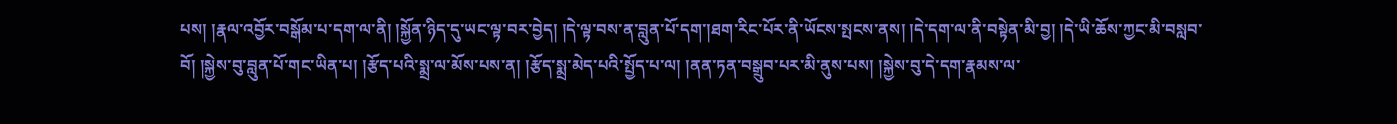པས། །རྣལ་འབྱོར་བསྒོམ་པ་དག་ལ་ནི། །སྐྱོན་ཉིད་དུ་ཡང་ལྟ་བར་བྱེད། །དེ་ལྟ་བས་ན་བླུན་པོ་དག་།ཐག་རིང་པོར་ནི་ཡོངས་སྤངས་ནས། །དེ་དག་ལ་ནི་བསྟེན་མི་བྱ། །དེ་ཡི་ཆོས་ཀྱང་མི་བསླབ་བོ། །སྐྱེས་བུ་བླུན་པོ་གང་ཡིན་པ། །རྩོད་པའི་སྨྲ་ལ་མོས་པས་ན། །རྩོད་སྨྲ་མེད་པའི་སྤྱོད་པ་ལ། །ནན་ཏན་བསྒྲུབ་པར་མི་ནུས་པས། །སྐྱེས་བུ་དེ་དག་རྣམས་ལ་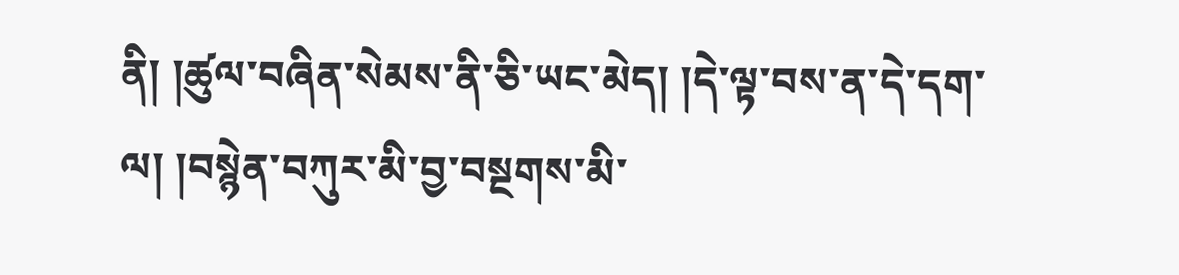ནི། །ཚུལ་བཞིན་སེམས་ནི་ཅི་ཡང་མེད། །དེ་ལྟ་བས་ན་དེ་དག་ལ། །བསྙེན་བཀུར་མི་བྱ་བསྔགས་མི་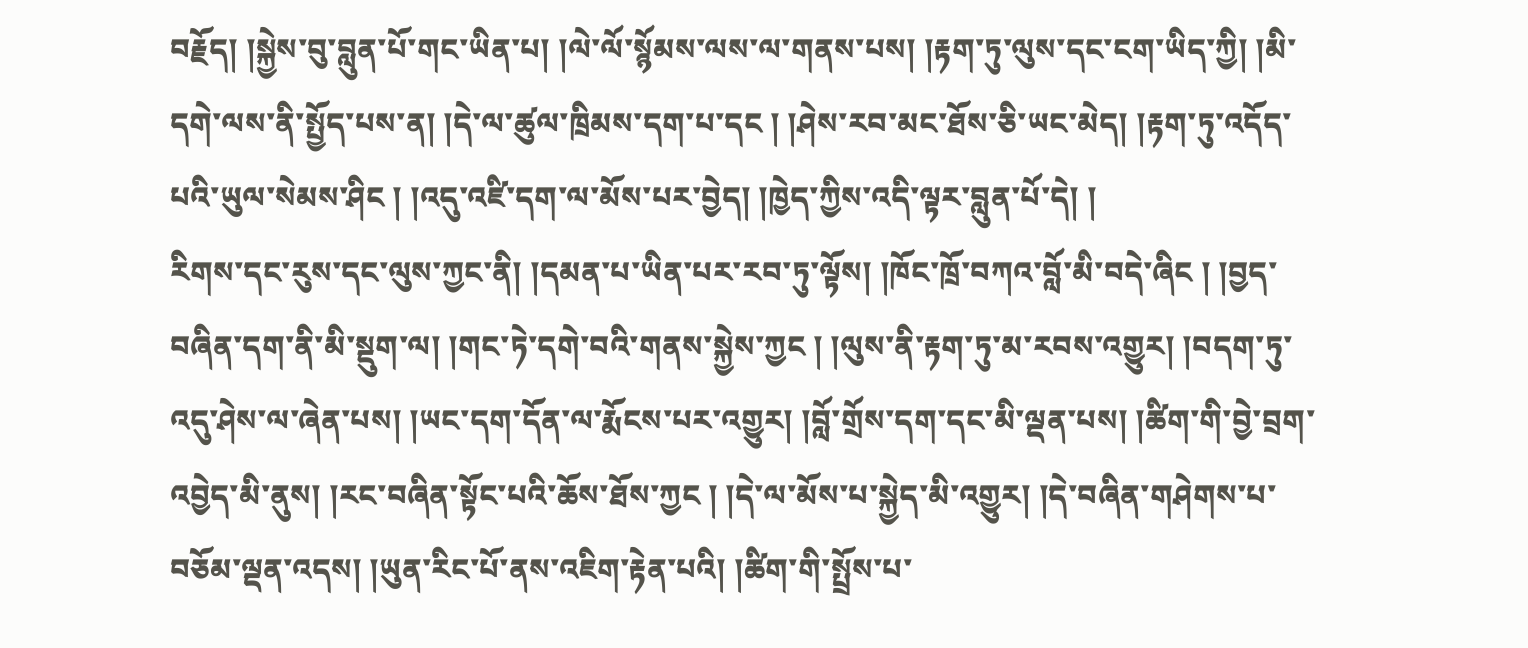བརྗོད། །སྐྱེས་བུ་བླུན་པོ་གང་ཡིན་པ། །ལེ་ལོ་སྙོམས་ལས་ལ་གནས་པས། །རྟག་ཏུ་ལུས་དང་ངག་ཡིད་ཀྱི། །མི་དགེ་ལས་ནི་སྤྱོད་པས་ན། །དེ་ལ་ཚུལ་ཁྲིམས་དག་པ་དང ། །ཤེས་རབ་མང་ཐོས་ཅི་ཡང་མེད། །རྟག་ཏུ་འདོད་པའི་ཡུལ་སེམས་ཤིང ། །འདུ་འཛི་དག་ལ་མོས་པར་བྱེད། །ཁྱེད་ཀྱིས་འདི་ལྟར་བླུན་པོ་དེ། །
རིགས་དང་རུས་དང་ལུས་ཀྱང་ནི། །དམན་པ་ཡིན་པར་རབ་ཏུ་ལྟོས། །ཁོང་ཁྲོ་བཀའ་བློ་མི་བདེ་ཞིང ། །བྱད་བཞིན་དག་ནི་མི་སྡུག་ལ། །གང་ཏེ་དགེ་བའི་གནས་སྐྱེས་ཀྱང ། །ལུས་ནི་རྟག་ཏུ་མ་རབས་འགྱུར། །བདག་ཏུ་འདུ་ཤེས་ལ་ཞེན་པས། །ཡང་དག་དོན་ལ་རྨོངས་པར་འགྱུར། །བློ་གྲོས་དག་དང་མི་ལྡན་པས། །ཚིག་གི་བྱེ་བྲག་འབྱེད་མི་ནུས། །རང་བཞིན་སྟོང་པའི་ཆོས་ཐོས་ཀྱང ། །དེ་ལ་མོས་པ་སྐྱེད་མི་འགྱུར། །དེ་བཞིན་གཤེགས་པ་བཅོམ་ལྡན་འདས། །ཡུན་རིང་པོ་ནས་འཇིག་རྟེན་པའི། །ཚིག་གི་སྤྲོས་པ་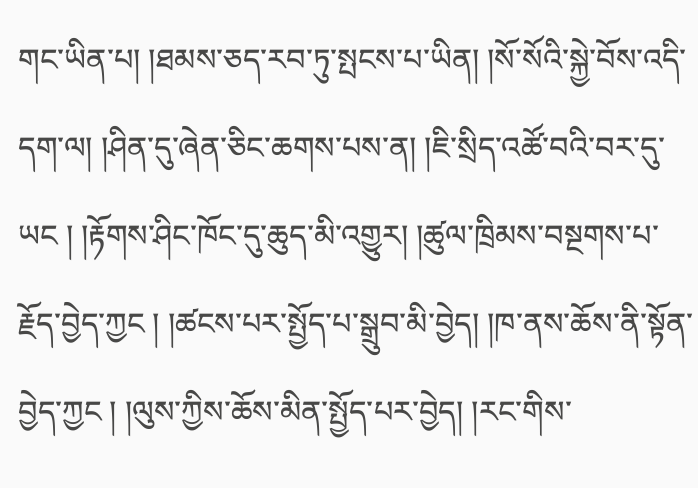གང་ཡིན་པ། །ཐམས་ཅད་རབ་ཏུ་སྤངས་པ་ཡིན། །སོ་སོའི་སྐྱེ་བོས་འདི་དག་ལ། །ཤིན་དུ་ཞེན་ཅིང་ཆགས་པས་ན། །ཇི་སྲིད་འཚོ་བའི་བར་དུ་ཡང ། །རྟོགས་ཤིང་ཁོང་དུ་ཆུད་མི་འགྱུར། །ཚུལ་ཁྲིམས་བསྔགས་པ་རྗོད་བྱེད་ཀྱང ། །ཚངས་པར་སྤྱོད་པ་སྒྲུབ་མི་བྱེད། །ཁ་ནས་ཆོས་ནི་སྟོན་བྱེད་ཀྱང ། །ལུས་ཀྱིས་ཆོས་མིན་སྤྱོད་པར་བྱེད། །རང་གིས་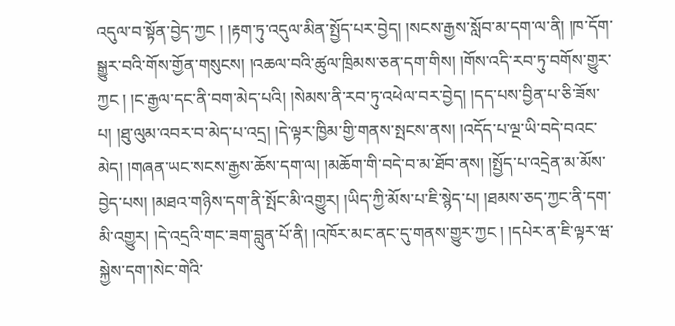འདུལ་བ་སྟོན་བྱེད་ཀྱང ། །རྟག་ཏུ་འདུལ་མིན་སྤྱོད་པར་བྱེད། །སངས་རྒྱས་སློབ་མ་དག་ལ་ནི། །ཁ་དོག་སྒྱུར་བའི་གོས་གྱོན་གསུངས། །འཆལ་བའི་ཚུལ་ཁྲིམས་ཅན་དག་གིས། །གོས་འདི་རབ་ཏུ་བགོས་གྱུར་ཀྱང ། །ང་རྒྱལ་དང་ནི་བག་མེད་པའི། །སེམས་ནི་རབ་ཏུ་འཕེལ་བར་བྱེད། །དད་པས་བྱིན་པ་ཅི་ཟོས་པ། །ཐུ་ལུམ་འབར་བ་མེད་པ་འདྲ། །དེ་ལྟར་ཁྱིམ་གྱི་གནས་སྤངས་ནས། །འདོད་པ་ལྔ་ཡི་བདེ་བའང་མེད། །གཞན་ཡང་སངས་རྒྱས་ཆོས་དག་ལ། །མཆོག་གི་བདེ་བ་མ་ཐོབ་ནས། །སྤྱོད་པ་འདྲེན་མ་མོས་བྱེད་པས། །མཐའ་གཉིས་དག་ནི་སྤོང་མི་འགྱུར། །ཡིད་ཀྱི་མོས་པ་ཇི་སྙེད་པ། །ཐམས་ཅད་ཀྱང་ནི་དག་མི་འགྱུར། །དེ་འདྲའི་གང་ཟག་བླུན་པོ་ནི། །འཁོར་མང་ནང་དུ་གནས་གྱུར་ཀྱང ། །དཔེར་ན་ཇི་ལྟར་ཝ་སྐྱེས་དག་།སེང་གེའི་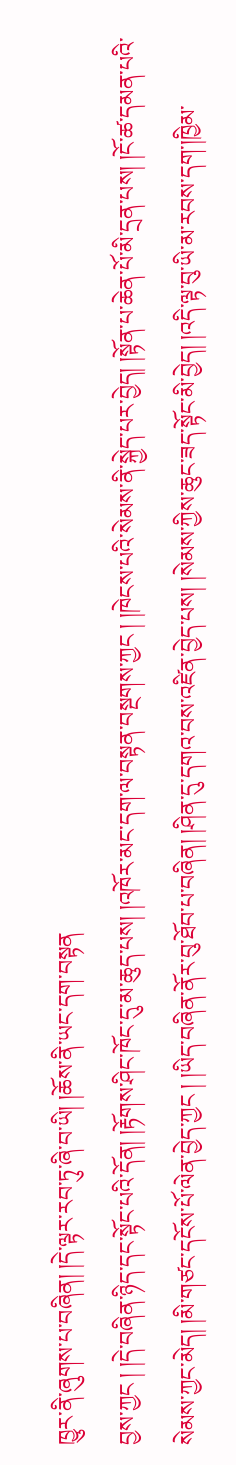ཁྱུར་ནི་ཞུགས་པ་བཞིན། །དེ་ལྟར་རབ་ཏུ་ཞི་བ་ཡི། །ཆོས་ནི་ཡང་དག་བསྟན
བྱས་ཀྱང ། །དེ་བཞིན་ཉིད་དང་སྟོང་པའི་དོན། །རྟོགས་ཤིང་ཁོང་དུ་མ་ཆུད་པས། །འཁོར་མང་དག་ལ་བསྟན་བསྔགས་ཀྱང ། །ཁེངས་པའི་སེམས་ནི་སྐྱེད་པར་བྱེད། །སྟོན་པ་ཆེན་པོ་མི་དྲན་པས། །ངོ་ཚ་དམན་པའི་སེམས་ཀྱང་མེད། །མི་གཙང་དངོས་པོ་ལེན་བྱེད་ཀྱང ། །ཡིད་བཞིན་ནོར་བུ་ཐོབ་པ་བཞིན། །ཤིན་དུ་དགའ་བས་འཛིན་བྱེད་པས། །སེམས་ཀྱིས་ཆུང་ཟད་སྟོང་མི་བྱེད། །འདི་ལྟ་བུ་ཡི་མ་རབས་དག་།ཁྱིམ་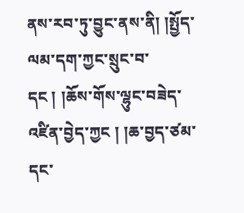ནས་རབ་ཏུ་བྱུང་ནས་ནི། །སྤྱོད་ལམ་དག་ཀྱང་སྲུང་བ་དང ། །ཆོས་གོས་ལྷུང་བཟེད་འཛིན་བྱེད་ཀྱང ། །ཆ་བྱད་ཙམ་དང་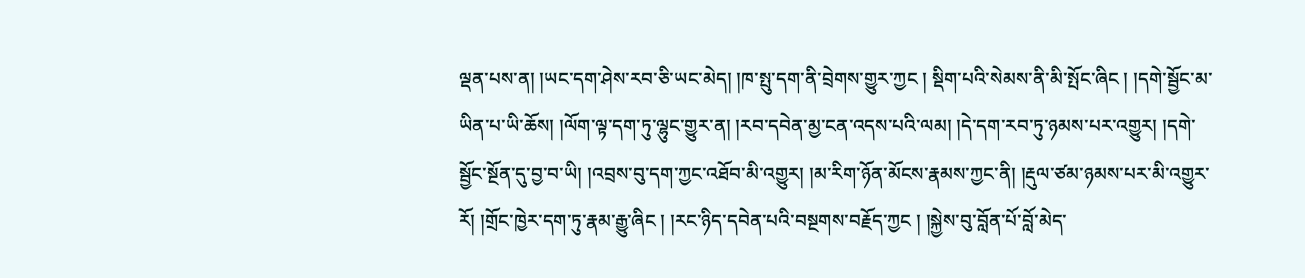ལྡན་པས་ན། །ཡང་དག་ཤེས་རབ་ཅི་ཡང་མེད། །ཁ་སྤུ་དག་ནི་བྲེགས་གྱུར་ཀྱང ། སྡིག་པའི་སེམས་ནི་མི་སྤོང་ཞིང ། །དགེ་སྦྱོང་མ་ཡིན་པ་ཡི་ཆོས། །ལོག་ལྟ་དག་ཏུ་ལྷུང་གྱུར་ན། །རབ་དབེན་མྱ་ངན་འདས་པའི་ལམ། །དེ་དག་རབ་ཏུ་ཉམས་པར་འགྱུར། །དགེ་སྦྱོང་སྔོན་དུ་བྱ་བ་ཡི། །འབྲས་བུ་དག་ཀྱང་འཐོབ་མི་འགྱུར། །མ་རིག་ཉོན་མོངས་རྣམས་ཀྱང་ནི། །རྡུལ་ཙམ་ཉམས་པར་མི་འགྱུར་རོ། །གྲོང་ཁྱེར་དག་ཏུ་རྣམ་རྒྱུ་ཞིང ། །རང་ཉིད་དབེན་པའི་བསྔགས་བརྗོད་ཀྱང ། །སྐྱེས་བུ་བློན་པོ་བློ་མེད་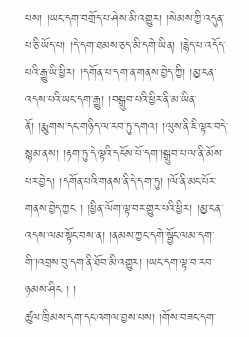པས། །ཡང་དག་བགྲོད་པ་ཤེས་མི་འགྱུར། །སེམས་ཀྱི་འདུན་པ་ཅི་ཡོད་པ། །དེ་དག་ཐམས་ཅད་མི་དགེ་ཡིན། །རྙེད་པ་འདོད་པའི་རྒྱུ་ཡི་ཕྱིར། །དགོན་པ་དག་ན་གནས་བྱེད་ཀྱི། །མྱ་ངན་འདས་པའི་ཡང་དག་རྒྱུ། །བསྒྲུབ་པའི་ཕྱིར་ནི་མ་ཡིན་ནོ། །རྨུགས་དང་གཉིད་ལ་རབ་ཏུ་དགའ། །ལུས་ནི་ཇི་ལྟར་བདེ་སྙམ་ནས། །རྟག་ཏུ་དེ་ལྟའི་དངོས་པོ་དག་།སྒྲུབ་པ་ལ་ནི་མོས་པར་བྱེད། །དགོན་པའི་གནས་ནི་དེ་དག་ཏུ། །ལོ་ནི་མང་པོར་གནས་བྱེད་ཀྱང ། །ཕྱིན་ལོག་ལྟ་བར་གྱུར་པའི་ཕྱིར། །མྱ་ངན་འདས་ལམ་སྟོང་བས་ན། །ནམས་ཀྱང་དགེ་སྦྱོང་ལམ་དག་གི་།འབྲས་བུ་དག་ནི་ཐོབ་མི་འགྱུར། །ཡང་དག་ལྟ་བ་རབ་ཉམས་ཤིང ། །
ཚུལ་ཁྲིམས་དག་དང་འགལ་བྱས་པས། །གོས་བཟང་དག་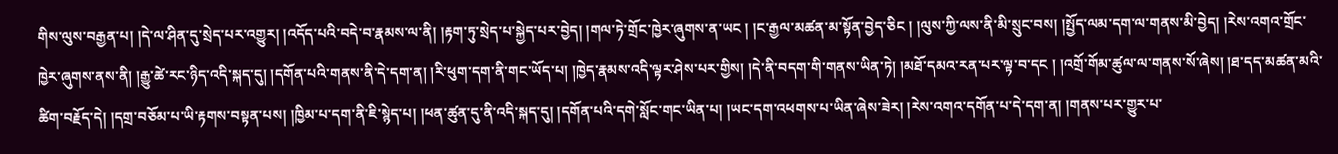གིས་ལུས་བརྒྱན་པ། །དེ་ལ་ཤིན་དུ་སྲེད་པར་འགྱུར། །འདོད་པའི་བདེ་བ་རྣམས་ལ་ནི། །རྟག་ཏུ་སྲེད་པ་སྐྱེད་པར་བྱེད། །གལ་ཏེ་གྲོང་ཁྱེར་ཞུགས་ན་ཡང ། །ང་རྒྱལ་མཚན་མ་སྟོན་བྱེད་ཅིང ། །ལུས་ཀྱི་ལས་ནི་མི་སྲུང་བས། །སྤྱོད་ལམ་དག་ལ་གནས་མི་བྱེད། །རེས་འགའ་གྲོང་ཁྱེར་ཞུགས་ནས་ནི། །རྒྱུ་ཚེ་རང་ཉིད་འདི་སྐད་དུ། །དགོན་པའི་གནས་ནི་དེ་དག་ན། །རི་ཕུག་དག་ནི་གང་ཡོད་པ། །ཁྱེད་རྣམས་འདི་ལྟར་ཤེས་པར་གྱིས། །དེ་ནི་བདག་གི་གནས་ཡིན་ཏེ། །མཐོ་དམའ་རན་པར་ལྟ་བ་དང ། །འགྲོ་གོམ་ཚུལ་ལ་གནས་སོ་ཞེས། །ཐ་དད་མཚན་མའི་ཚིག་བརྗོད་དེ། །དགྲ་བཅོམ་པ་ཡི་རྟགས་བསྟན་པས། །ཁྱིམ་པ་དག་ནི་ཇི་སྙེད་པ། །ཕན་ཚུན་དུ་ནི་འདི་སྐད་དུ། །དགོན་པའི་དགེ་སློང་གང་ཡིན་པ། །ཡང་དག་འཕགས་པ་ཡིན་ཞེས་ཟེར། །རེས་འགའ་དགོན་པ་དེ་དག་ན། །གནས་པར་གྱུར་པ་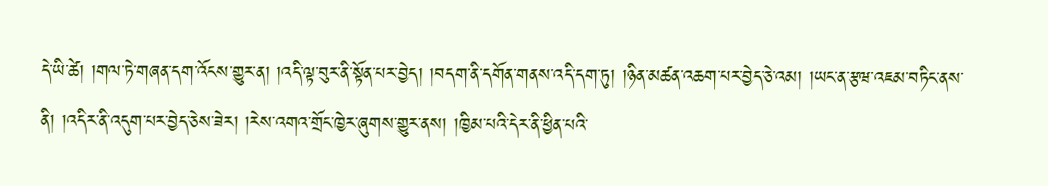དེ་ཡི་ཚེ། །གལ་ཏེ་གཞན་དག་འོངས་གྱུར་ན། །འདི་ལྟ་བུར་ནི་སྟོན་པར་བྱེད། །བདག་ནི་དགོན་གནས་འདི་དག་ཏུ། །ཉིན་མཚན་འཆག་པར་བྱེད་ཅེ་འམ། །ཡང་ན་རྩཝ་འཇམ་བཏིང་ནས་ནི། །འདིར་ནི་འདུག་པར་བྱེད་ཅེས་ཟེར། །རེས་འགའ་གྲོང་ཁྱེར་ཞུགས་གྱུར་ནས། །ཁྱིམ་པའི་དེར་ནི་ཕྱིན་པའི་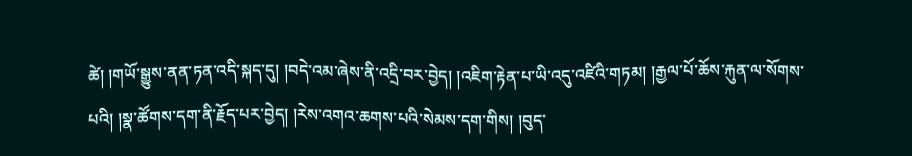ཚེ། །གཡོ་སྒྱུས་ནན་ཏན་འདི་སྐད་དུ། །བདེ་འམ་ཞེས་ནི་འདྲི་བར་བྱེད། །འཇིག་རྟེན་པ་ཡི་འདུ་འཛིའི་གཏམ། །རྒྱལ་པོ་ཆོས་རྐུན་ལ་སོགས་པའི། །སྣ་ཚོགས་དག་ནི་རྗོད་པར་བྱེད། །རེས་འགའ་ཆགས་པའི་སེམས་དག་གིས། །བུད་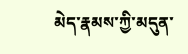མེད་རྣམས་ཀྱི་མདུན་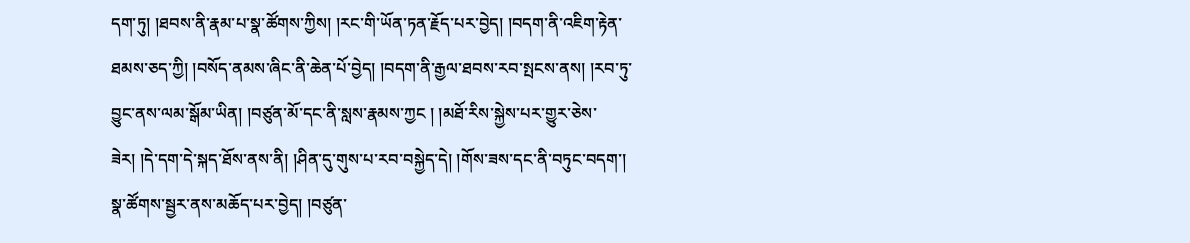དག་ཏུ། །ཐབས་ནི་རྣམ་པ་སྣ་ཚོགས་ཀྱིས། །རང་གི་ཡོན་ཏན་རྗོད་པར་བྱེད། །བདག་ནི་འཇིག་རྟེན་ཐམས་ཅད་ཀྱི། །བསོད་ནམས་ཞིང་ནི་ཆེན་པོ་བྱེད། །བདག་ནི་རྒྱལ་ཐབས་རབ་སྤངས་ནས། །རབ་ཏུ་བྱུང་ནས་ལམ་སྒོམ་ཡིན། །བཙུན་མོ་དང་ནི་སླས་རྣམས་ཀྱང ། །མཐོ་རིས་སྐྱེས་པར་གྱུར་ཅེས་ཟེར། །དེ་དག་དེ་སྐད་ཐོས་ནས་ནི། །ཤིན་དུ་གུས་པ་རབ་བསྐྱེད་དེ། །གོས་ཟས་དང་ནི་བཏུང་བདག་།
སྣ་ཚོགས་སྦྱར་ནས་མཆོད་པར་བྱེད། །བཙུན་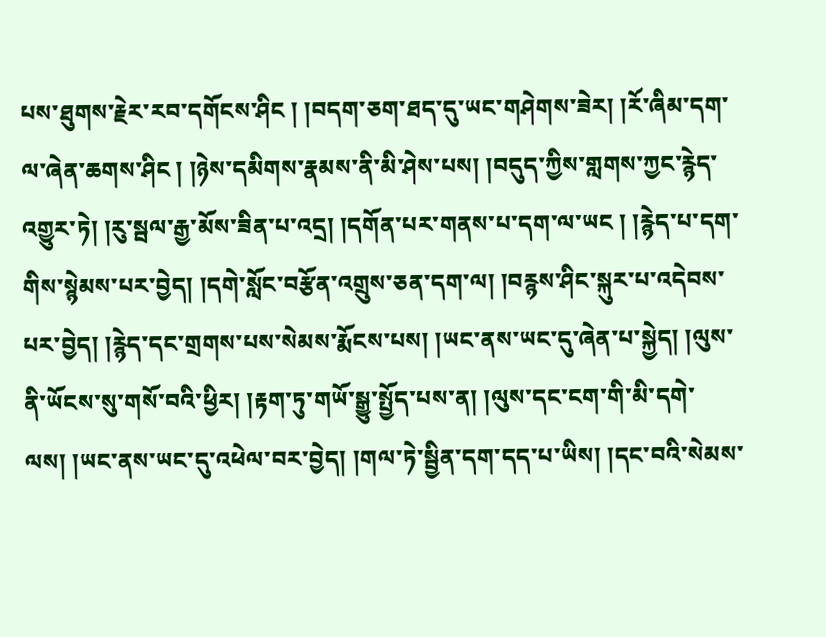པས་ཐུགས་རྗེར་རབ་དགོངས་ཤིང ། །བདག་ཅག་ཐད་དུ་ཡང་གཤེགས་ཟེར། །རོ་ཞིམ་དག་ལ་ཞེན་ཆགས་ཤིང ། །ཉེས་དམིགས་རྣམས་ནི་མི་ཤེས་པས། །བདུད་ཀྱིས་གླགས་ཀྱང་རྙེད་འགྱུར་ཏེ། །རུ་སྦལ་རྒྱ་མོས་ཟིན་པ་འདྲ། །དགོན་པར་གནས་པ་དག་ལ་ཡང ། །རྙེད་པ་དག་གིས་སྙེམས་པར་བྱེད། །དགེ་སློང་བརྩོན་འགྲུས་ཅན་དག་ལ། །བརྙས་ཤིང་སྐུར་པ་འདེབས་པར་བྱེད། །རྙེད་དང་གྲགས་པས་སེམས་རྨོངས་པས། །ཡང་ནས་ཡང་དུ་ཞེན་པ་སྐྱེད། །ལུས་ནི་ཡོངས་སུ་གསོ་བའི་ཕྱིར། །རྟག་ཏུ་གཡོ་སྒྱུ་སྤྱོད་པས་ན། །ལུས་དང་ངག་གི་མི་དགེ་ལས། །ཡང་ནས་ཡང་དུ་འཕེལ་བར་བྱེད། །གལ་ཏེ་སྦྱིན་དག་དད་པ་ཡིས། །དང་བའི་སེམས་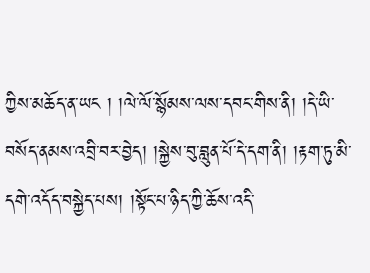ཀྱིས་མཆོད་ན་ཡང ། །ལེ་ལོ་སྙོམས་ལས་དབང་གིས་ནི། །དེ་ཡི་བསོད་ནམས་འབྲི་བར་བྱེད། །སྐྱེས་བུ་བླུན་པོ་དེ་དག་ནི། །རྟག་ཏུ་མི་དགེ་འདོད་བསྐྱེད་པས། །སྟོང་པ་ཉིད་ཀྱི་ཆོས་འདི་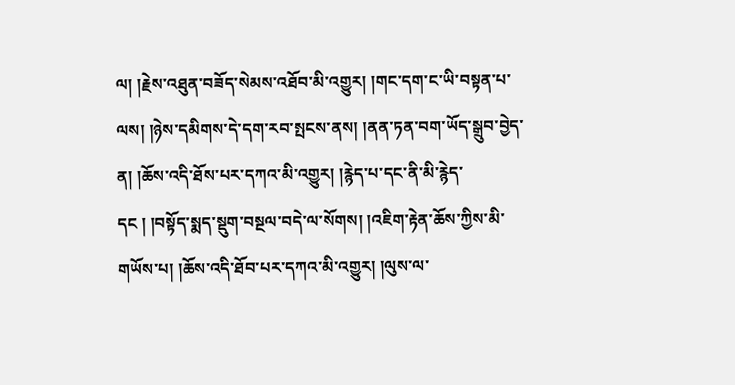ལ། །རྗེས་འཐུན་བཟོད་སེམས་འཐོབ་མི་འགྱུར། །གང་དག་ང་ཡི་བསྟན་པ་ལས། །ཉེས་དམིགས་དེ་དག་རབ་སྤངས་ནས། །ནན་ཏན་བག་ཡོད་སྒྲུབ་བྱེད་ན། །ཆོས་འདི་ཐོས་པར་དཀའ་མི་འགྱུར། །རྙེད་པ་དང་ནི་མི་རྙེད་དང ། །བསྟོད་སྨད་སྡུག་བསྔལ་བདེ་ལ་སོགས། །འཇིག་རྟེན་ཆོས་ཀྱིས་མི་གཡོས་པ། །ཆོས་འདི་ཐོབ་པར་དཀའ་མི་འགྱུར། །ལུས་ལ་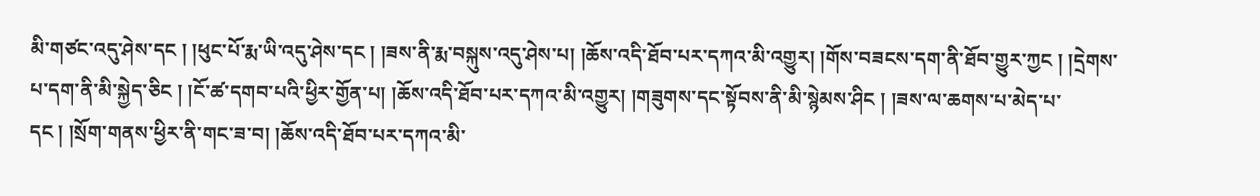མི་གཙང་འདུ་ཤེས་དང ། །ཕུང་པོ་རྨ་ཡི་འདུ་ཤེས་དང ། །ཟས་ནི་རྨ་བསྐུས་འདུ་ཤེས་པ། །ཆོས་འདི་ཐོབ་པར་དཀའ་མི་འགྱུར། །གོས་བཟངས་དག་ནི་ཐོབ་གྱུར་ཀྱང ། །དྲེགས་པ་དག་ནི་མི་སྐྱེད་ཅིང ། །ངོ་ཚ་དགབ་པའི་ཕྱིར་གྱོན་པ། །ཆོས་འདི་ཐོབ་པར་དཀའ་མི་འགྱུར། །གཟུགས་དང་སྟོབས་ནི་མི་སྙེམས་ཤིང ། །ཟས་ལ་ཆགས་པ་མེད་པ་དང ། །སྲོག་གནས་ཕྱིར་ནི་གང་ཟ་བ། །ཆོས་འདི་ཐོབ་པར་དཀའ་མི་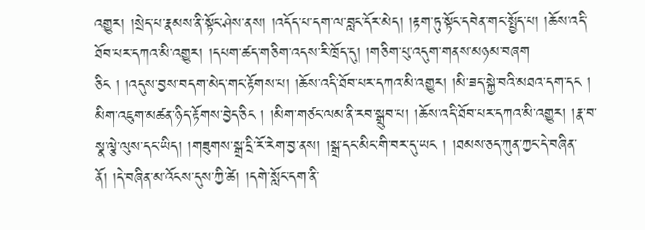འགྱུར། །སྲེད་པ་རྣམས་ནི་སྟོང་ཤེས་ནས། །འདོད་པ་དག་ལ་བླང་དོར་མེད། །རྟག་ཏུ་སྟོང་དབེན་གང་སྤྱོད་པ། །ཆོས་འདི་ཐོབ་པར་དཀའ་མི་འགྱུར། །དཔག་ཚད་གཅིག་འདས་རི་ཁྲོད་དུ། །གཅིག་པུ་འདུག་གནས་མཉམ་བཞག
ཅིང ། །འདུས་བྱས་བདག་མེད་གང་རྟོགས་པ། །ཆོས་འདི་ཐོབ་པར་དཀའ་མི་འགྱུར། །མི་ཟད་སྐྱེ་བའི་མཐའ་དག་དང ། མིག་འཇུག་མཚན་ཉིད་རྟོགས་བྱེད་ཅིང ། །མིག་གཙང་ལམ་ནི་རབ་སྒྲུབ་པ། །ཆོས་འདི་ཐོབ་པར་དཀའ་མི་འགྱུར། །རྣ་བ་སྣ་ལྕེ་ལུས་དང་ཡིད། །གཟུགས་སྒྲ་དྲི་རོ་རེག་བྱ་ནས། །སྒྲ་དང་མིང་གི་བར་དུ་ཡང ། །ཐམས་ཅད་ཀུན་ཀྱང་དེ་བཞིན་ནོ། །དེ་བཞིན་མ་འོངས་དུས་ཀྱི་ཚེ། །དགེ་སློང་དག་ནི་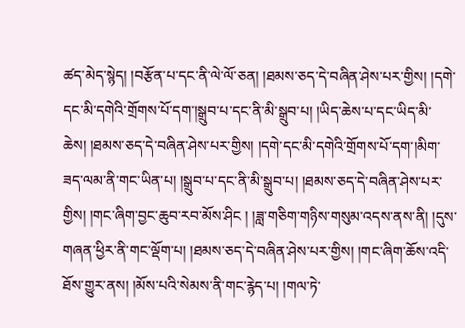ཚད་མེད་སྙེད། །བརྩོན་པ་དང་ནི་ལེ་ལོ་ཅན། །ཐམས་ཅད་དེ་བཞིན་ཤེས་པར་གྱིས། །དགེ་དང་མི་དགེའི་གྲོགས་པོ་དག་།སྒྲུབ་པ་དང་ནི་མི་སྒྲུབ་པ། །ཡིད་ཆེས་པ་དང་ཡིད་མི་ཆེས། །ཐམས་ཅད་དེ་བཞིན་ཤེས་པར་གྱིས། །དགེ་དང་མི་དགེའི་གྲོགས་པོ་དག་།མིག་ཟད་ལམ་ནི་གང་ཡིན་པ། །སྒྲུབ་པ་དང་ནི་མི་སྒྲུབ་པ། །ཐམས་ཅད་དེ་བཞིན་ཤེས་པར་གྱིས། །གང་ཞིག་བྱང་ཆུབ་རབ་མོས་ཤིང ། །ཟླ་གཅིག་གཉིས་གསུམ་འདས་ནས་ནི། །དུས་གཞན་ཕྱིར་ནི་གང་ལྡོག་པ། །ཐམས་ཅད་དེ་བཞིན་ཤེས་པར་གྱིས། །གང་ཞིག་ཆོས་འདི་ཐོས་གྱུར་ནས། །མོས་པའི་སེམས་ནི་གང་རྙེད་པ། །གལ་ཏེ་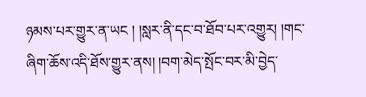ཉམས་པར་གྱུར་ན་ཡང ། །སླར་ནི་དང་བ་ཐོབ་པར་འགྱུར། །གང་ཞིག་ཆོས་འདི་ཐོས་གྱུར་ནས། །བག་མེད་སྤོང་བར་མི་བྱེད་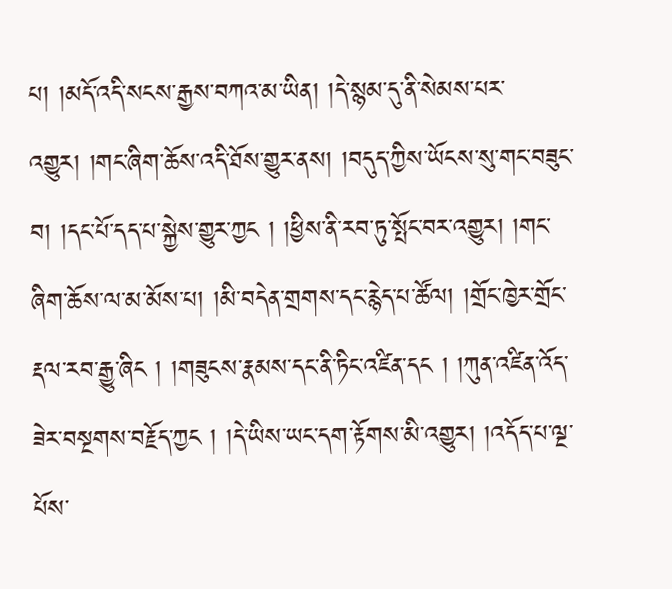པ། །མདོ་འདི་སངས་རྒྱས་བཀའ་མ་ཡིན། །དེ་སྙམ་དུ་ནི་སེམས་པར་འགྱུར། །གང་ཞིག་ཆོས་འདི་ཐོས་གྱུར་ནས། །བདུད་ཀྱིས་ཡོངས་སུ་གང་བཟུང་བ། །དང་པོ་དད་པ་སྐྱེས་གྱུར་ཀྱང ། །ཕྱིས་ནི་རབ་ཏུ་སྤོང་བར་འགྱུར། །གང་ཞིག་ཆོས་ལ་མ་མོས་པ། །མི་བདེན་གྲགས་དང་རྙེད་པ་ཚོལ། །གྲོང་ཁྱེར་གྲོང་རྡལ་རབ་རྒྱུ་ཞིང ། །གཟུངས་རྣམས་དང་ནི་ཏིང་འཛིན་དང ། །ཀུན་འཛིན་འོད་ཟེར་བསྔགས་བརྗོད་ཀྱང ། །དེ་ཡིས་ཡང་དག་རྟོགས་མི་འགྱུར། །འདོད་པ་ལྔ་པོས་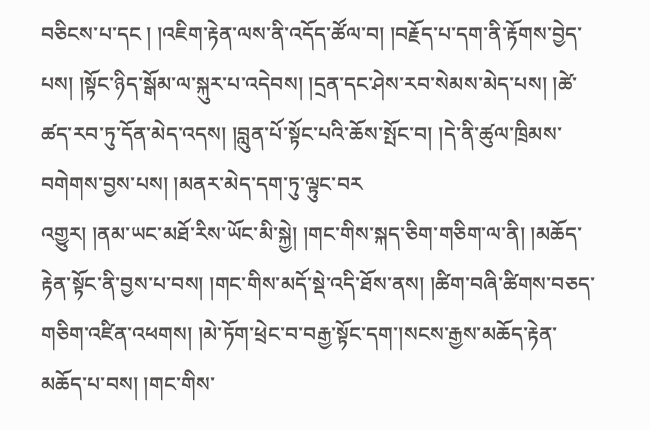བཅིངས་པ་དང ། །འཇིག་རྟེན་ལས་ནི་འདོད་ཚོལ་བ། །བརྗོད་པ་དག་ནི་རྟོགས་བྱེད་པས། །སྟོང་ཉིད་སྒོམ་ལ་སྐུར་པ་འདེབས། །དྲན་དང་ཤེས་རབ་སེམས་མེད་པས། །ཚེ་ཚད་རབ་ཏུ་དོན་མེད་འདས། །བླུན་པོ་སྟོང་པའི་ཆོས་སྤོང་བ། །དེ་ནི་ཚུལ་ཁྲིམས་བགེགས་བྱས་པས། །མནར་མེད་དག་ཏུ་ལྟུང་བར
འགྱུར། །ནམ་ཡང་མཐོ་རིས་ཡོང་མི་སྐྱེ། །གང་གིས་སྐད་ཅིག་གཅིག་ལ་ནི། །མཆོད་རྟེན་སྟོང་ནི་བྱས་པ་བས། །གང་གིས་མདོ་སྡེ་འདི་ཐོས་ནས། །ཚིག་བཞི་ཚིགས་བཅད་གཅིག་འཛིན་འཕགས། །མེ་ཏོག་ཕྲེང་བ་བརྒྱ་སྟོང་དག་།སངས་རྒྱས་མཆོད་རྟེན་མཆོད་པ་བས། །གང་གིས་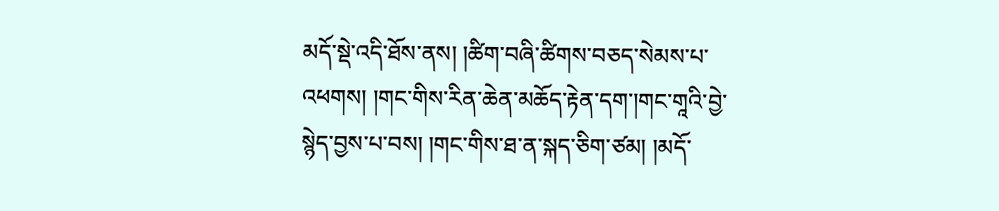མདོ་སྡེ་འདི་ཐོས་ནས། །ཚིག་བཞི་ཚིགས་བཅད་སེམས་པ་འཕགས། །གང་གིས་རིན་ཆེན་མཆོད་རྟེན་དག་།གང་གཱའི་བྱེ་སྙེད་བྱས་པ་བས། །གང་གིས་ཐ་ན་སྐད་ཅིག་ཙམ། །མདོ་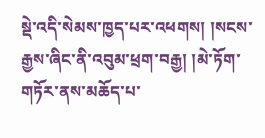སྡེ་འདི་སེམས་ཁྱད་པར་འཕགས། །སངས་རྒྱས་ཞིང་ནི་འབུམ་ཕྲག་བརྒྱ། །མེ་ཏོག་གཏོར་ནས་མཆོད་པ་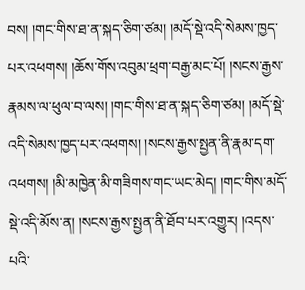བས། །གང་གིས་ཐ་ན་སྐད་ཅིག་ཙམ། །མདོ་སྡེ་འདི་སེམས་ཁྱད་པར་འཕགས། །ཆོས་གོས་འབུམ་ཕྲག་བརྒྱ་མང་པོ། །སངས་རྒྱས་རྣམས་ལ་ཕུལ་བ་ལས། །གང་གིས་ཐ་ན་སྐད་ཅིག་ཙམ། །མདོ་སྡེ་འདི་སེམས་ཁྱད་པར་འཕགས། །སངས་རྒྱས་སྤྱན་ནི་རྣམ་དག་འཕགས། །མི་མཁྱེན་མི་གཟིགས་གང་ཡང་མེད། །གང་གིས་མདོ་སྡེ་འདི་མོས་ན། །སངས་རྒྱས་སྤྱན་ནི་ཐོབ་པར་འགྱུར། །འདས་པའི་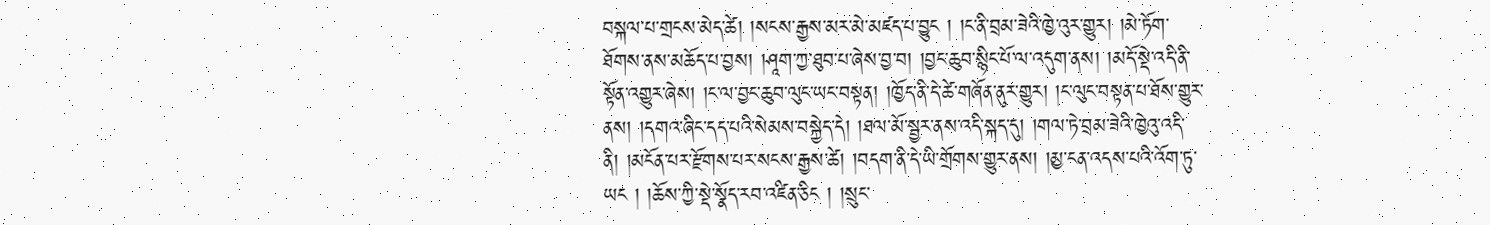བསྐལ་པ་གྲངས་མེད་ཚེ། །སངས་རྒྱས་མར་མེ་མཛད་པ་བྱུང ། །ང་ནི་བྲམ་ཟེའི་ཁྱེ་འུར་གྱུར། །མེ་ཏོག་ཐོགས་ནས་མཆོད་པ་བྱས། །ཤཱག་ཀྱ་ཐུབ་པ་ཞེས་བྱ་བ། །བྱང་ཆུབ་སྙིང་པོ་ལ་འདུག་ནས། །མདོ་སྡེ་འདི་ནི་སྟོན་འགྱུར་ཞེས། །ང་ལ་བྱང་ཆུབ་ལུང་ཡང་བསྟན། །ཁྱོད་ནི་དེ་ཚེ་གཞོན་ནུར་གྱུར། །ང་ལུང་བསྟན་པ་ཐོས་གྱུར་ནས། །དགའ་ཞིང་དད་པའི་སེམས་བསྐྱེད་དེ། །ཐལ་མོ་སྦྱར་ནས་འདི་སྐད་དུ། །གལ་ཏེ་བྲམ་ཟེའི་ཁྱེའུ་འདི་ནི། །མངོན་པར་རྫོགས་པར་སངས་རྒྱས་ཚེ། །བདག་ནི་དེ་ཡི་གྲོགས་གྱུར་ནས། །མྱ་ངན་འདས་པའི་འོག་ཏུ་ཡང ། །ཆོས་ཀྱི་སྡེ་སྣོད་རབ་འཛིན་ཅིང ། །སྲུང་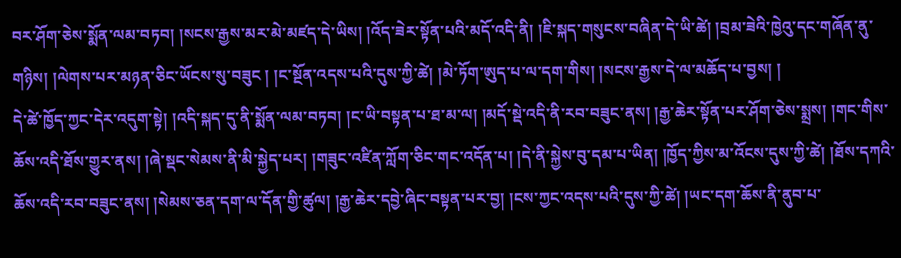བར་ཤོག་ཅེས་སྨོན་ལམ་བཏབ། །སངས་རྒྱས་མར་མེ་མཛད་དེ་ཡིས། །འོད་ཟེར་སྟོན་པའི་མདོ་འདི་ནི། །ཇི་སྐད་གསུངས་བཞིན་དེ་ཡི་ཚེ། །བྲམ་ཟེའི་ཁྱེའུ་དང་གཞོན་ནུ་གཉིས། །ལེགས་པར་མཉན་ཅིང་ཡོངས་སུ་བཟུང ། །ང་སྔོན་འདས་པའི་དུས་ཀྱི་ཚེ། །མེ་ཏོག་ཨུད་པ་ལ་དག་གིས། །སངས་རྒྱས་དེ་ལ་མཆོད་པ་བྱས། །
དེ་ཚེ་ཁྱོད་ཀྱང་དེར་འདུག་སྟེ། །འདི་སྐད་དུ་ནི་སྨོན་ལམ་བཏབ། །ང་ཡི་བསྟན་པ་ཐ་མ་ལ། །མདོ་སྡེ་འདི་ནི་རབ་བཟུང་ནས། །རྒྱ་ཆེར་སྟོན་པར་ཤོག་ཅེས་སྨྲས། །གང་གིས་ཆོས་འདི་ཐོས་གྱུར་ནས། །ཞེ་སྡང་སེམས་ནི་མི་སྐྱེད་པར། །གཟུང་འཛིན་ཀློག་ཅིང་གང་འདོན་པ། །དེ་ནི་སྐྱེས་བུ་དམ་པ་ཡིན། །ཁྱོད་ཀྱིས་མ་འོངས་དུས་ཀྱི་ཚེ། །ཐོས་དཀའི་ཆོས་འདི་རབ་བཟུང་ནས། །སེམས་ཅན་དག་ལ་དོན་གྱི་ཚུལ། །རྒྱ་ཆེར་དབྱེ་ཞིང་བསྟན་པར་བྱ། །ངས་ཀྱང་འདས་པའི་དུས་ཀྱི་ཚེ། །ཡང་དག་ཆོས་ནི་ནུབ་པ་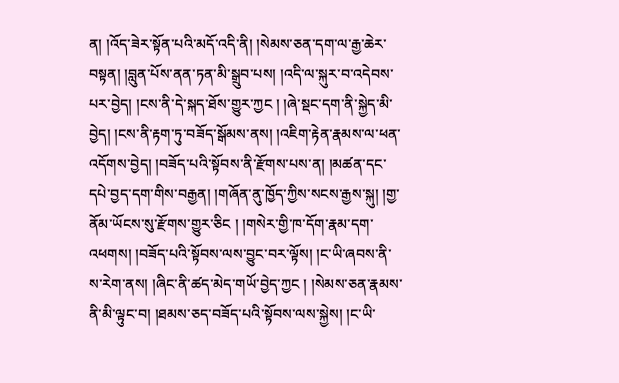ན། །འོད་ཟེར་སྟོན་པའི་མདོ་འདི་ནི། །སེམས་ཅན་དག་ལ་རྒྱ་ཆེར་བསྟན། །བླུན་པོས་ནན་ཏན་མི་སྒྲུབ་པས། །འདི་ལ་སྐུར་བ་འདེབས་པར་བྱེད། །ངས་ནི་དེ་སྐད་ཐོས་གྱུར་ཀྱང ། །ཞེ་སྡང་དག་ནི་སྐྱེད་མི་བྱེད། །ངས་ནི་རྟག་ཏུ་བཟོད་སྒོམས་ནས། །འཇིག་རྟེན་རྣམས་ལ་ཕན་འདོགས་བྱེད། །བཟོད་པའི་སྟོབས་ནི་རྫོགས་པས་ན། །མཚན་དང་དཔེ་བྱད་དག་གིས་བརྒྱན། །གཞོན་ནུ་ཁྱོད་ཀྱིས་སངས་རྒྱས་སྐུ། །གྱ་ནོམ་ཡོངས་སུ་རྫོགས་གྱུར་ཅིང ། །གསེར་གྱི་ཁ་དོག་རྣམ་དག་འཕགས། །བཟོད་པའི་སྟོབས་ལས་བྱུང་བར་ལྟོས། །ང་ཡི་ཞབས་ནི་ས་རེག་ནས། །ཞིང་ནི་ཚད་མེད་གཡོ་བྱེད་ཀྱང ། །སེམས་ཅན་རྣམས་ནི་མི་ལྟུང་བ། །ཐམས་ཅད་བཟོད་པའི་སྟོབས་ལས་སྐྱེས། །ང་ཡི་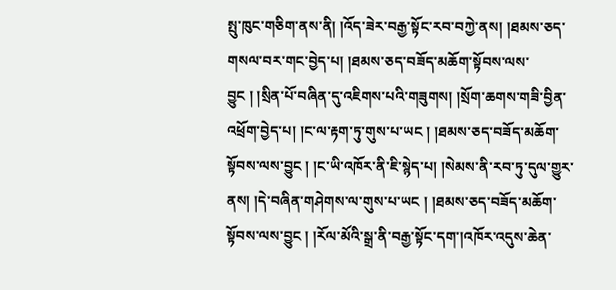སྤུ་ཁུང་གཅིག་ནས་ནི། །འོད་ཟེར་བརྒྱ་སྟོང་རབ་བཀྱེ་ནས། །ཐམས་ཅད་གསལ་བར་གང་བྱེད་པ། །ཐམས་ཅད་བཟོད་མཆོག་སྟོབས་ལས་བྱུང ། །སྲིན་པོ་བཞིན་དུ་འཇིགས་པའི་གཟུགས། །སྲོག་ཆགས་གཟི་བྱིན་འཕྲོག་བྱེད་པ། །ང་ལ་རྟག་ཏུ་གུས་པ་ཡང ། །ཐམས་ཅད་བཟོད་མཆོག་སྟོབས་ལས་བྱུང ། །ང་ཡི་འཁོར་ནི་ཇི་སྙེད་པ། །སེམས་ནི་རབ་ཏུ་དུལ་གྱུར་ནས། །དེ་བཞིན་གཤེགས་ལ་གུས་པ་ཡང ། །ཐམས་ཅད་བཟོད་མཆོག་སྟོབས་ལས་བྱུང ། །རོལ་མོའི་སྒྲ་ནི་བརྒྱ་སྟོང་དག་།འཁོར་འདུས་ཆེན་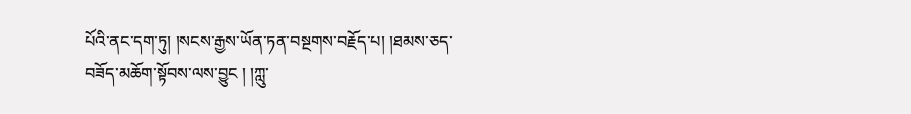པོའི་ནང་དག་ཏུ། །སངས་རྒྱས་ཡོན་ཏན་བསྔགས་བརྗོད་པ། །ཐམས་ཅད་བཟོད་མཆོག་སྟོབས་ལས་བྱུང ། །ཀླུ་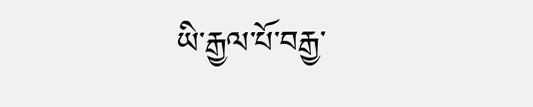ཡི་རྒྱལ་པོ་བརྒྱ་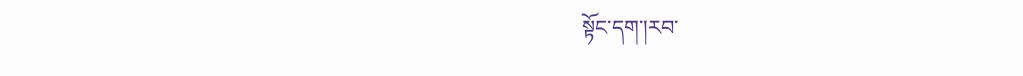སྟོང་དག་།རབ་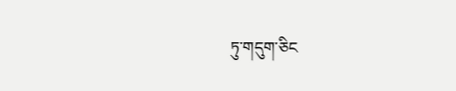ཏུ་གདུག་ཅིང